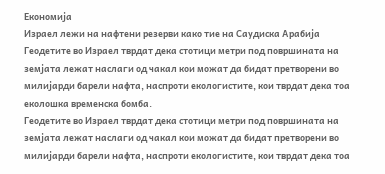Економија
Израел лежи на нафтени резерви како тие на Саудиска Арабија
Геодетите во Израел тврдат дека стотици метри под површината на земјата лежат наслаги од чакал кои можат да бидат претворени во милијарди барели нафта, наспроти екологистите, кои тврдат дека тоа еколошка временска бомба.
Геодетите во Израел тврдат дека стотици метри под површината на земјата лежат наслаги од чакал кои можат да бидат претворени во милијарди барели нафта, наспроти екологистите, кои тврдат дека тоа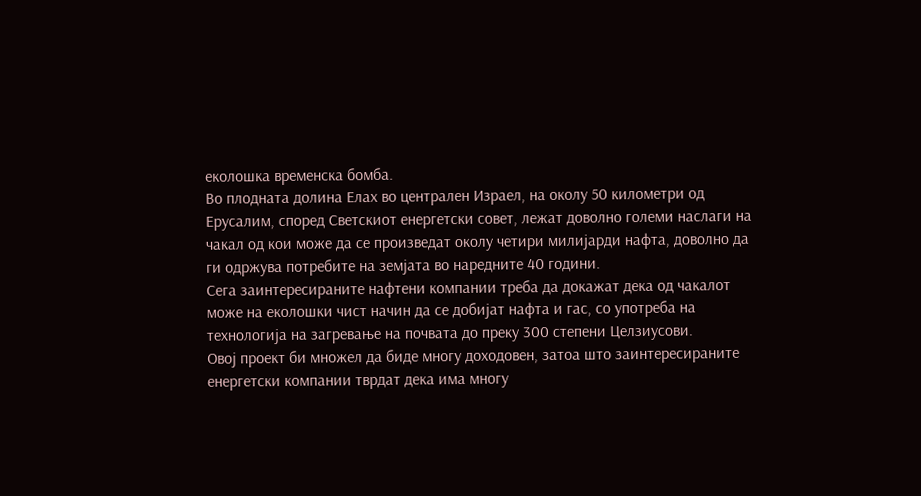еколошка временска бомба.
Во плодната долина Елах во централен Израел, на околу 50 километри од Ерусалим, според Светскиот енергетски совет, лежат доволно големи наслаги на чакал од кои може да се произведат околу четири милијарди нафта, доволно да ги одржува потребите на земјата во наредните 40 години.
Сега заинтересираните нафтени компании треба да докажат дека од чакалот може на еколошки чист начин да се добијат нафта и гас, со употреба на технологија на загревање на почвата до преку 300 степени Целзиусови.
Овој проект би множел да биде многу доходовен, затоа што заинтересираните енергетски компании тврдат дека има многу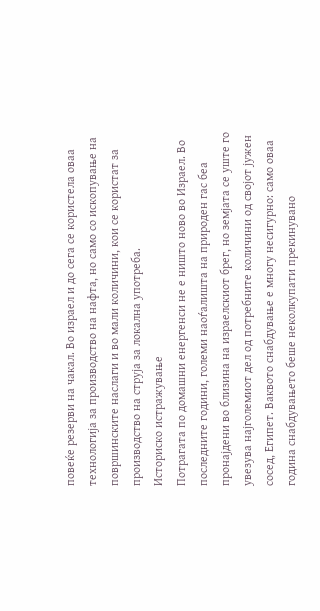повеќе резерви на чакал. Во израел и до сега се користела оваа технологија за производство на нафта, но само со ископување на површинските наслаги и во мали количини, кои се користат за производство на струја за локална употреба.
Историско истражување
Потрагата по домашни енергенси не е ништо ново во Израел. Во последните години, големи наоѓалишта на природен гас беа пронајдени во близина на израелскиот брег, но земјата се уште го увезува најголемиот дел од потребните количини од својот јужен сосед, Египет. Ваквото снабдување е многу несигурно: само оваа година снабдувањето беше неколкупати прекинувано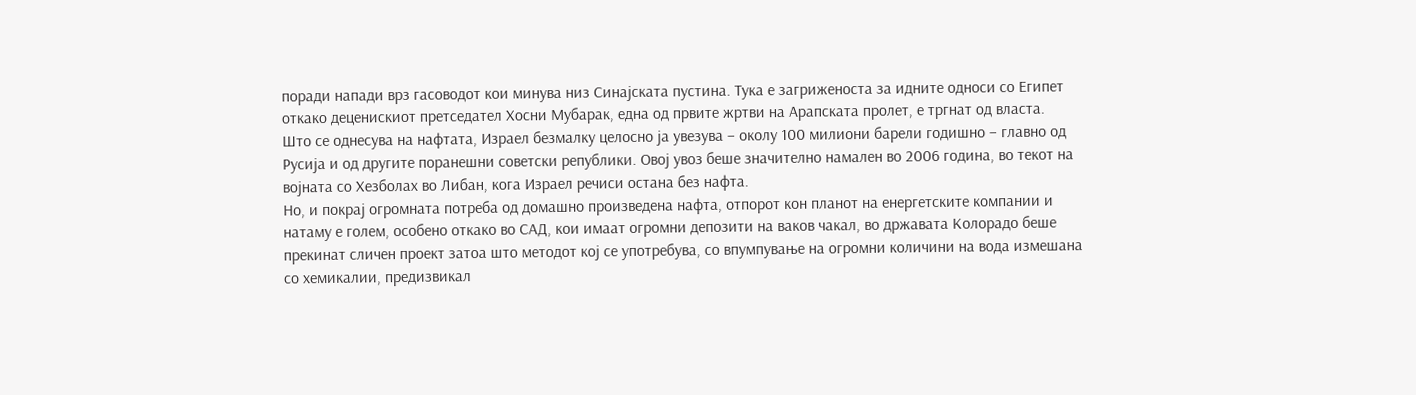поради напади врз гасоводот кои минува низ Синајската пустина. Тука е загриженоста за идните односи со Египет откако деценискиот претседател Хосни Мубарак, една од првите жртви на Арапската пролет, е тргнат од власта.
Што се однесува на нафтата, Израел безмалку целосно ја увезува – околу 100 милиони барели годишно – главно од Русија и од другите поранешни советски републики. Овој увоз беше значително намален во 2006 година, во текот на војната со Хезболах во Либан, кога Израел речиси остана без нафта.
Но, и покрај огромната потреба од домашно произведена нафта, отпорот кон планот на енергетските компании и натаму е голем, особено откако во САД, кои имаат огромни депозити на ваков чакал, во државата Колорадо беше прекинат сличен проект затоа што методот кој се употребува, со впумпување на огромни количини на вода измешана со хемикалии, предизвикал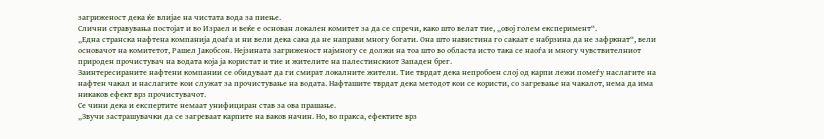загриженост дека ќе влијае на чистата вода за пиење.
Слични стравувања постојат и во Израел и веќе е основан локален комитет за да се спречи, како што велат тие, „овој голем експеримент“.
„Една странска нафтена компанија доаѓа и ни вели дека сака да не направи многу богати. Она што навистина го сакаат е набрзина да не зафркнат“, вели основачот на комитетот, Рашел Јакобсон. Нејзината загриженост најмногу се должи на тоа што во областа исто така се наоѓа и многу чувствителниот природен прочистувач на водата која ја користат и тие и жителите на палестинскиот Западен брег.
Заинтересираните нафтени компании се обидуваат да ги смират локалните жители. Тие тврдат дека непробоен слој од карпи лежи помеѓу наслагите на нафтен чакал и наслагите кои служат за прочистување на водата. Нафташите тврдат дека методот кои се користи, со загревање на чакалот, нема да има никаков ефект врз прочистувачот.
Се чини дека и експертите немаат унифициран став за ова прашање.
„Звучи застрашувачки да се загреваат карпите на ваков начин. Но, во пракса, ефектите врз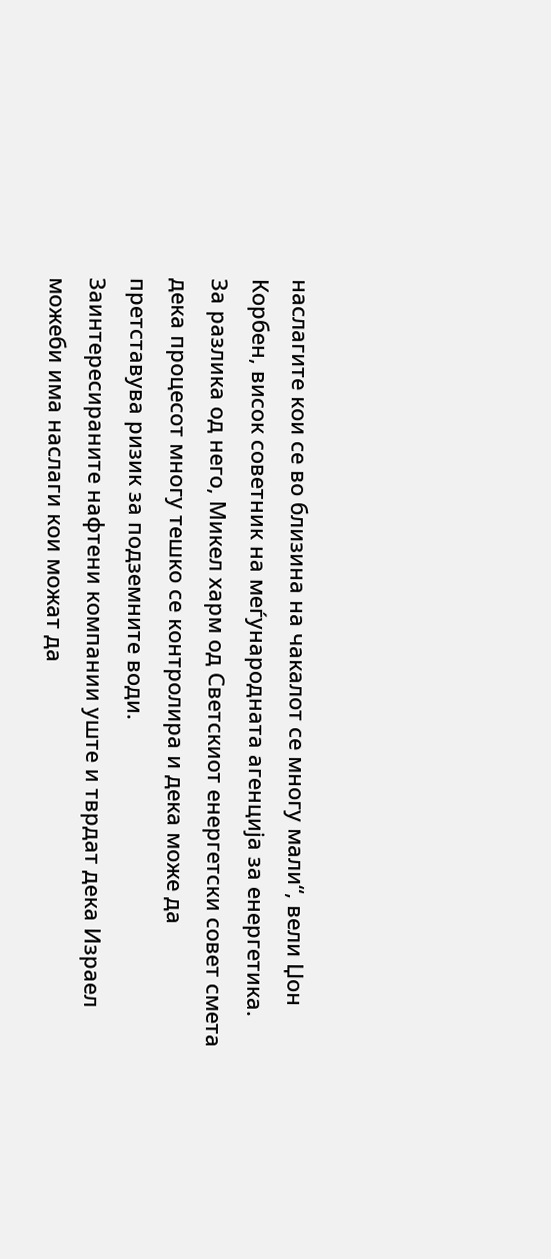наслагите кои се во близина на чакалот се многу мали“, вели Џон Корбен, висок советник на меѓународната агенција за енергетика.
За разлика од него, Микел харм од Светскиот енергетски совет смета дека процесот многу тешко се контролира и дека може да претставува ризик за подземните води.
Заинтересираните нафтени компании уште и тврдат дека Израел можеби има наслаги кои можат да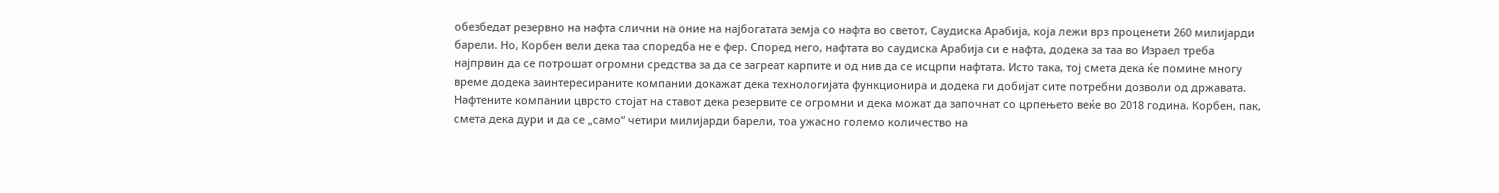обезбедат резервно на нафта слични на оние на најбогатата земја со нафта во светот, Саудиска Арабија, која лежи врз проценети 260 милијарди барели. Но, Корбен вели дека таа споредба не е фер. Според него, нафтата во саудиска Арабија си е нафта, додека за таа во Израел треба најпрвин да се потрошат огромни средства за да се загреат карпите и од нив да се исцрпи нафтата. Исто така, тој смета дека ќе помине многу време додека заинтересираните компании докажат дека технологијата функционира и додека ги добијат сите потребни дозволи од државата.
Нафтените компании цврсто стојат на ставот дека резервите се огромни и дека можат да започнат со црпењето веќе во 2018 година. Корбен, пак, смета дека дури и да се „само“ четири милијарди барели, тоа ужасно големо количество на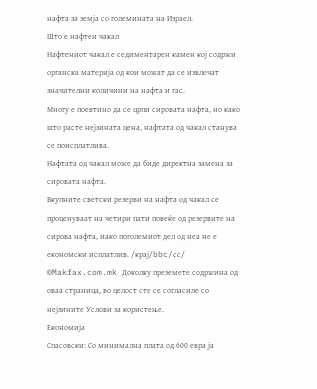нафта за земја со големината на Израел.
Што е нафтен чакал
Нафтениот чакал е седиментарен камен кој содржи органска материја од кои можат да се извлечат значителни количини на нафта и гас.
Многу е поевтино да се црпи сировата нафта, но како што расте нејзината цена, нафтата од чакал станува се поисплатлива.
Нафтата од чакал може да биде директна замена за сировата нафта.
Вкупните светски резерви на нафта од чакал се проценуваат на четири пати повеќе од резервите на сирова нафта, иако поголемиот дел од неа не е економски исплатлив. /крај/bbc/сс/
©Makfax.com.mk Доколку преземете содржина од оваа страница, во целост сте се согласиле со нејзините Услови за користење.
Економија
Спасовски: Со минимална плата од 600 евра ја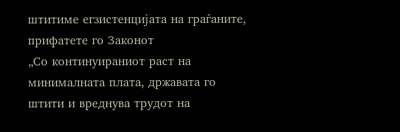штитиме егзистенцијата на граѓаните, прифатете го Законот
„Со континуираниот раст на минималната плата, државата го штити и вреднува трудот на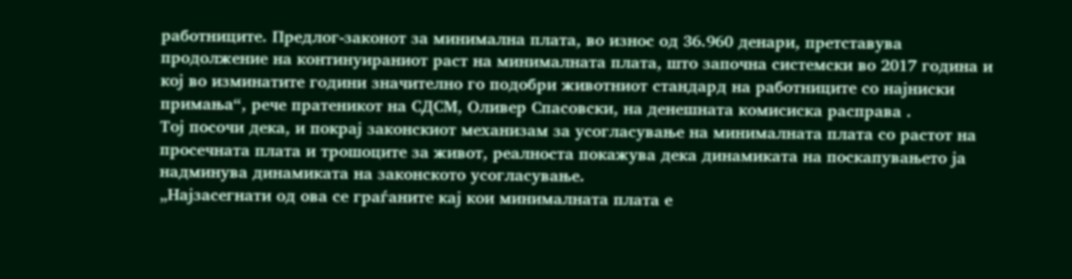работниците. Предлог-законот за минимална плата, во износ од 36.960 денари, претставува продолжение на континуираниот раст на минималната плата, што започна системски во 2017 година и кој во изминатите години значително го подобри животниот стандард на работниците со најниски примања“, рече пратеникот на СДСМ, Оливер Спасовски, на денешната комисиска расправа .
Тој посочи дека, и покрај законскиот механизам за усогласување на минималната плата со растот на просечната плата и трошоците за живот, реалноста покажува дека динамиката на поскапувањето ја надминува динамиката на законското усогласување.
„Најзасегнати од ова се граѓаните кај кои минималната плата е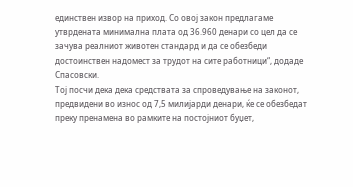единствен извор на приход. Со овој закон предлагаме утврдената минимална плата од 36.960 денари со цел да се зачува реалниот животен стандард и да се обезбеди достоинствен надомест за трудот на сите работници“, додаде Спасовски.
Тој посчи дека дека средствата за спроведување на законот, предвидени во износ од 7,5 милијарди денари, ќе се обезбедат преку пренамена во рамките на постојниот буџет,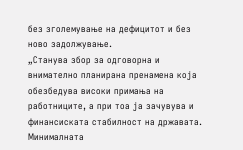без зголемување на дефицитот и без ново задолжување.
„Станува збор за одговорна и внимателно планирана пренамена која обезбедува високи примања на работниците, а при тоа ја зачувува и финансиската стабилност на државата. Минималната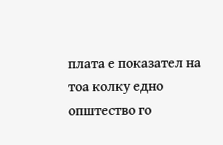плата е показател на тоа колку едно општество го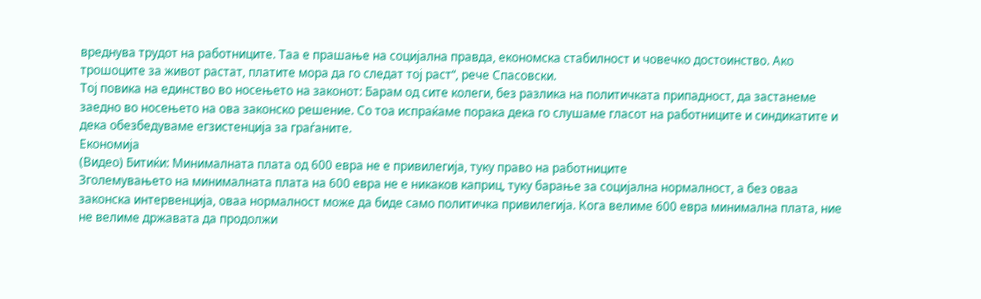вреднува трудот на работниците. Таа е прашање на социјална правда, економска стабилност и човечко достоинство. Ако трошоците за живот растат, платите мора да го следат тој раст“, рече Спасовски.
Тој повика на единство во носењето на законот: Барам од сите колеги, без разлика на политичката припадност, да застанеме заедно во носењето на ова законско решение. Со тоа испраќаме порака дека го слушаме гласот на работниците и синдикатите и дека обезбедуваме егзистенција за граѓаните.
Економија
(Видео) Битиќи: Минималната плата од 600 евра не е привилегија, туку право на работниците
Зголемувањето на минималната плата на 600 евра не е никаков каприц, туку барање за социјална нормалност, а без оваа законска интервенција, оваа нормалност може да биде само политичка привилегија. Кога велиме 600 евра минимална плата, ние не велиме државата да продолжи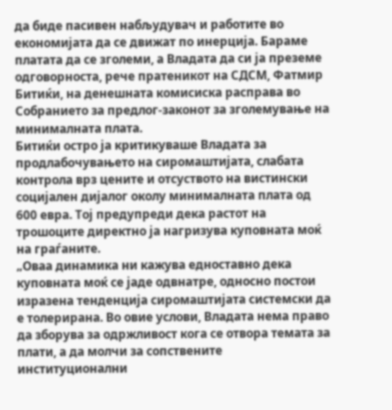да биде пасивен набљудувач и работите во економијата да се движат по инерција. Бараме платата да се зголеми, а Владата да си ја преземе одговорноста, рече пратеникот на СДСМ, Фатмир Битиќи, на денешната комисиска расправа во Собранието за предлог-законот за зголемување на минималната плата.
Битиќи остро ја критикуваше Владата за продлабочувањето на сиромаштијата, слабата контрола врз цените и отсуството на вистински социјален дијалог околу минималната плата од 600 евра. Тој предупреди дека растот на трошоците директно ја нагризува куповната моќ на граѓаните.
„Оваа динамика ни кажува едноставно дека куповната моќ се јаде одвнатре, односно постои изразена тенденција сиромаштијата системски да е толерирана. Во овие услови, Владата нема право да зборува за одржливост кога се отвора темата за плати, а да молчи за сопствените институционални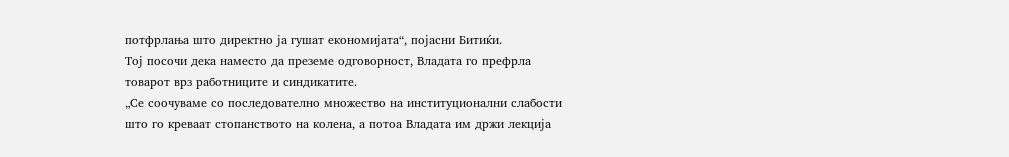потфрлања што директно ја гушат економијата“, појасни Битиќи.
Тој посочи дека наместо да преземе одговорност, Владата го префрла товарот врз работниците и синдикатите.
„Се соочуваме со последователно множество на институционални слабости што го креваат стопанството на колена, а потоа Владата им држи лекција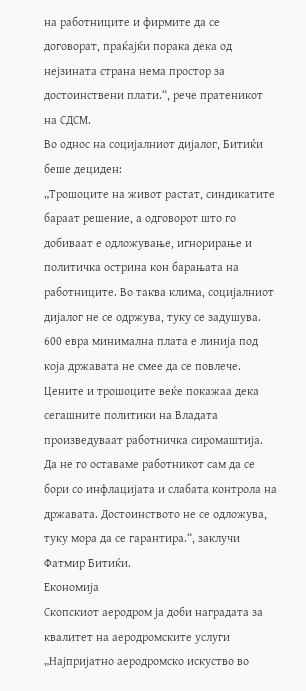на работниците и фирмите да се договорат, праќајќи порака дека од нејзината страна нема простор за достоинствени плати.“, рече пратеникот на СДСМ.
Во однос на социјалниот дијалог, Битиќи беше дециден:
„Трошоците на живот растат, синдикатите бараат решение, а одговорот што го добиваат е одложување, игнорирање и политичка острина кон барањата на работниците. Во таква клима, социјалниот дијалог не се одржува, туку се задушува. 600 евра минимална плата е линија под која државата не смее да се повлече. Цените и трошоците веќе покажаа дека сегашните политики на Владата произведуваат работничка сиромаштија. Да не го оставаме работникот сам да се бори со инфлацијата и слабата контрола на државата. Достоинството не се одложува, туку мора да се гарантира.“, заклучи Фатмир Битиќи.
Економија
Скопскиот аеродром ја доби наградата за квалитет на аеродромските услуги „Најпријатно аеродромско искуство во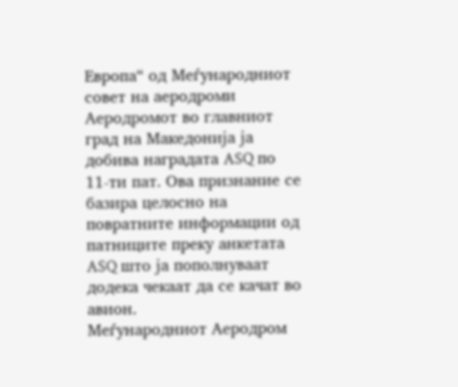Европа“ од Меѓународниот совет на аеродроми
Аеродромот во главниот град на Македонија ја добива наградата ASQ по 11-ти пат. Ова признание се базира целосно на повратните информации од патниците преку анкетата ASQ што ја пополнуваат додека чекаат да се качат во авион.
Меѓународниот Аеродром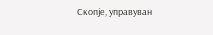Скопје, управуван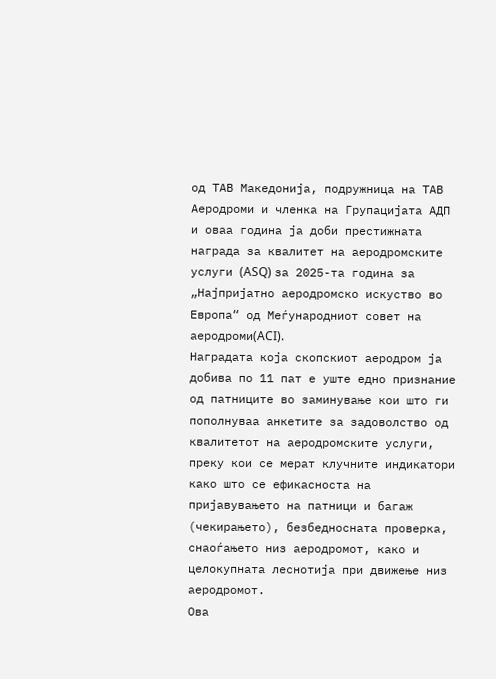од ТАВ Македонија, подружница на ТАВ Аеродроми и членка на Групацијата АДП и оваа година ја доби престижната награда за квалитет на аеродромските услуги (ASQ) за 2025-та година за „Најпријатно аеродромско искуство во Европа“ од Меѓународниот совет на аеродроми(ACI).
Наградата која скопскиот аеродром ја добива по 11 пат е уште едно признание од патниците во заминување кои што ги пополнуваа анкетите за задоволство од квалитетот на аеродромските услуги, преку кои се мерат клучните индикатори како што се ефикасноста на пријавувањето на патници и багаж (чекирањето), безбедносната проверка, снаоѓањето низ аеродромот, како и целокупната леснотија при движење низ аеродромот.
Ова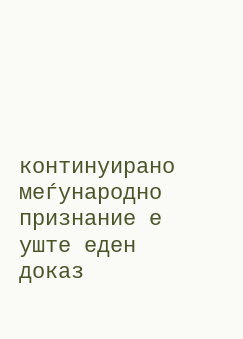континуирано меѓународно признание е уште еден доказ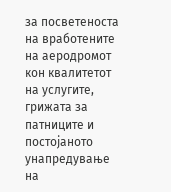за посветеноста на вработените на аеродромот кон квалитетот на услугите, грижата за патниците и постојаното унапредување на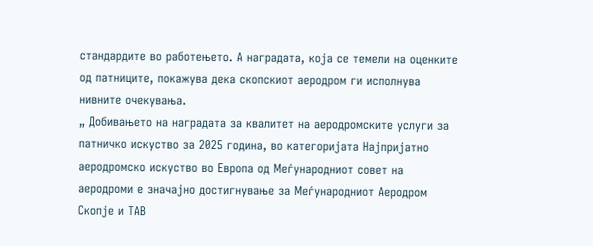стандардите во работењето. А наградата, која се темели на оценките од патниците, покажува дека скопскиот аеродром ги исполнува нивните очекувања.
„ Добивањето на наградата за квалитет на аеродромските услуги за патничко искуство за 2025 година, во категоријата Најпријатно аеродромско искуство во Европа од Меѓународниот совет на аеродроми е значајно достигнување за Меѓународниот Аеродром Скопје и ТАВ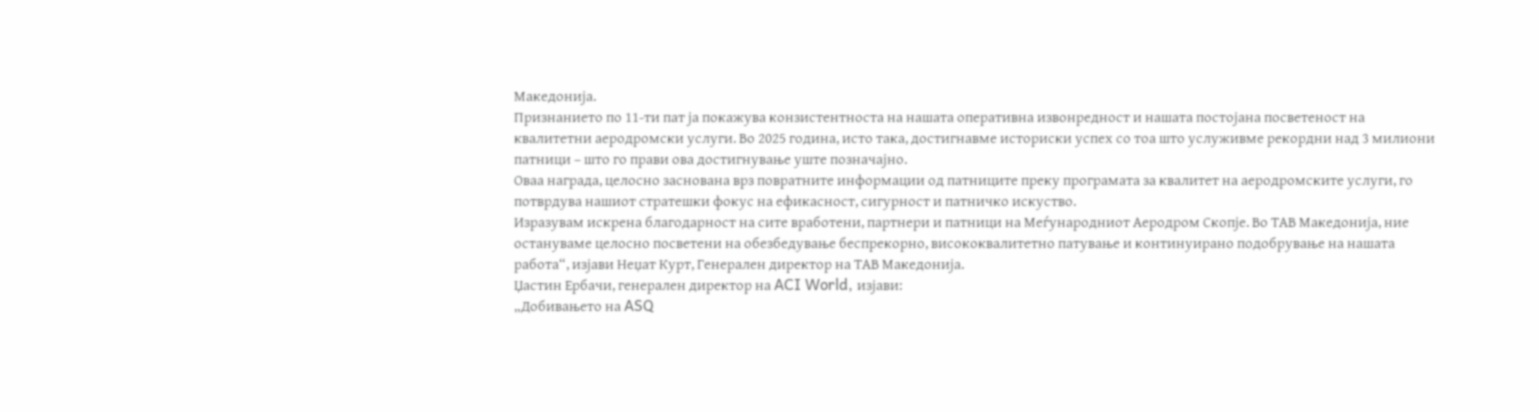Македонија.
Признанието по 11-ти пат ја покажува конзистентноста на нашата оперативна извонредност и нашата постојана посветеност на квалитетни аеродромски услуги. Во 2025 година, исто така, достигнавме историски успех со тоа што услуживме рекордни над 3 милиони патници – што го прави ова достигнување уште позначајно.
Оваа награда, целосно заснована врз повратните информации од патниците преку програмата за квалитет на аеродромските услуги, го потврдува нашиот стратешки фокус на ефикасност, сигурност и патничко искуство.
Изразувам искрена благодарност на сите вработени, партнери и патници на Меѓународниот Аеродром Скопје. Во ТАВ Македонија, ние остануваме целосно посветени на обезбедување беспрекорно, висококвалитетно патување и континуирано подобрување на нашата работа“, изјави Неџат Курт, Генерален директор на ТАВ Македонија.
Џастин Ербачи, генерален директор на ACI World, изјави:
„Добивањето на ASQ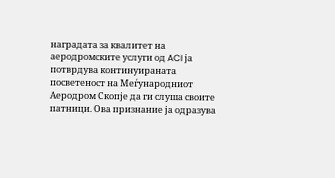наградата за квалитет на аеродромските услуги од ACI ја потврдува континуираната посветеност на Меѓународниот Aеродром Скопје да ги слуша своите патници. Ова признание ја одразува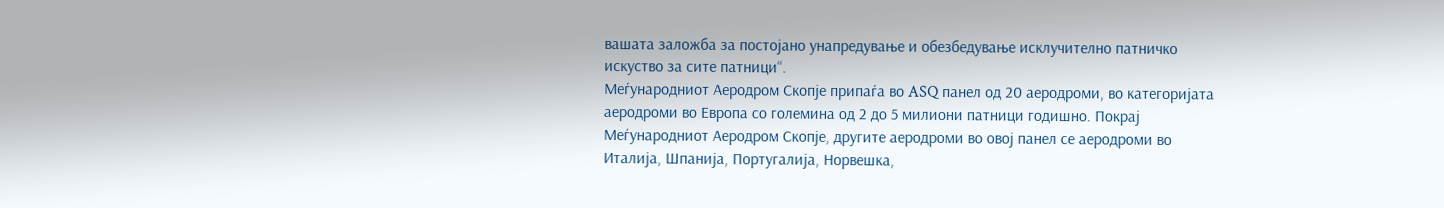вашата заложба за постојано унапредување и обезбедување исклучително патничко искуство за сите патници“.
Меѓународниот Aеродром Скопје припаѓа во ASQ панел од 20 аеродроми, во категоријата аеродроми во Европа со големина од 2 до 5 милиони патници годишно. Покрај Меѓународниот Aеродром Скопје, другите аеродроми во овој панел се аеродроми во Италија, Шпанија, Португалија, Норвешка,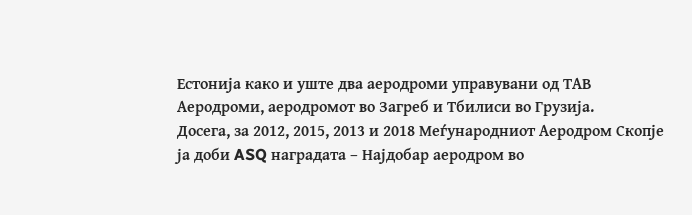Естонија како и уште два аеродроми управувани од ТАВ Аеродроми, аеродромот во Загреб и Тбилиси во Грузија.
Досега, за 2012, 2015, 2013 и 2018 Меѓународниот Аеродром Скопје ја доби ASQ наградата – Најдобар аеродром во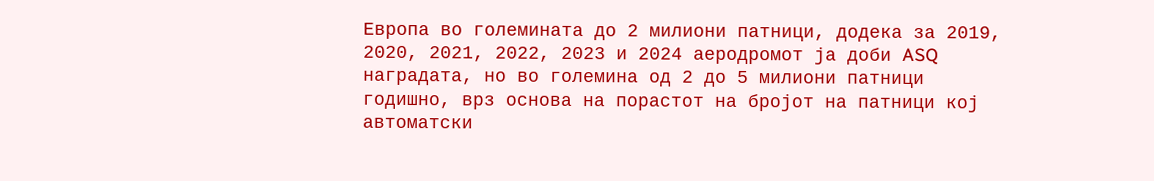Европа во големината до 2 милиони патници, додека за 2019, 2020, 2021, 2022, 2023 и 2024 аеродромот ја доби ASQ наградата, но во големина од 2 до 5 милиони патници годишно, врз основа на порастот на бројот на патници кој автоматски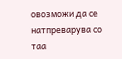овозможи да се натпреварува со таа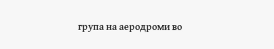група на аеродроми во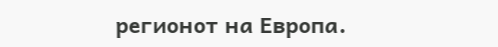регионот на Европа.